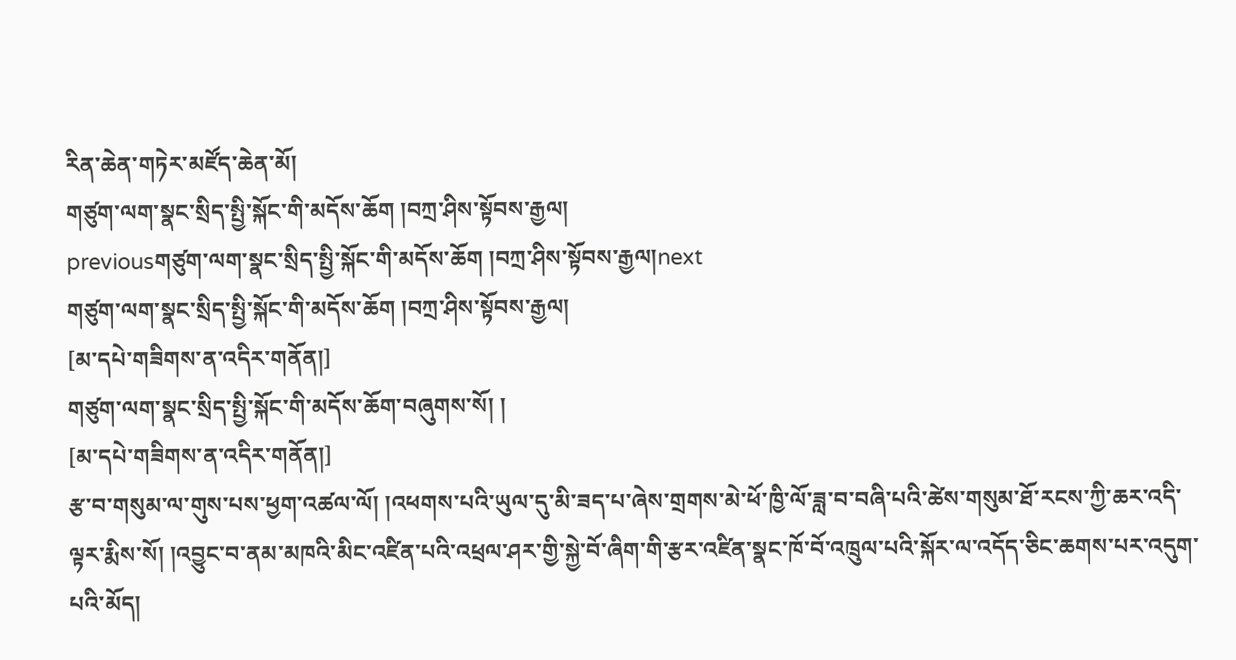རིན་ཆེན་གཏེར་མཛོད་ཆེན་མོ།
གཙུག་ལག་སྣང་སྲིད་སྤྱི་སྐོང་གི་མདོས་ཆོག །བཀྲ་ཤིས་སྟོབས་རྒྱལ།
previousགཙུག་ལག་སྣང་སྲིད་སྤྱི་སྐོང་གི་མདོས་ཆོག །བཀྲ་ཤིས་སྟོབས་རྒྱལ།next
གཙུག་ལག་སྣང་སྲིད་སྤྱི་སྐོང་གི་མདོས་ཆོག །བཀྲ་ཤིས་སྟོབས་རྒྱལ།
[མ་དཔེ་གཟིགས་ན་འདིར་གནོན།]
གཙུག་ལག་སྣང་སྲིད་སྤྱི་སྐོང་གི་མདོས་ཆོག་བཞུགས་སོ། །
[མ་དཔེ་གཟིགས་ན་འདིར་གནོན།]
རྩ་བ་གསུམ་ལ་གུས་པས་ཕྱག་འཚལ་ལོ། །འཕགས་པའི་ཡུལ་དུ་མི་ཟད་པ་ཞེས་གྲགས་མེ་ཕོ་ཁྱི་ལོ་ཟླ་བ་བཞི་པའི་ཚེས་གསུམ་ཐོ་རངས་ཀྱི་ཆར་འདི་ལྟར་རྨིས་སོ། །འབྱུང་བ་ནམ་མཁའི་མིང་འཛིན་པའི་འཕྲལ་ཤར་གྱི་སྐྱེ་བོ་ཞིག་གི་རྩར་འཛིན་སྣང་ཁོ་བོ་འཁྲུལ་པའི་སྐོར་ལ་འདོད་ཅིང་ཆགས་པར་འདུག་པའི་མོད།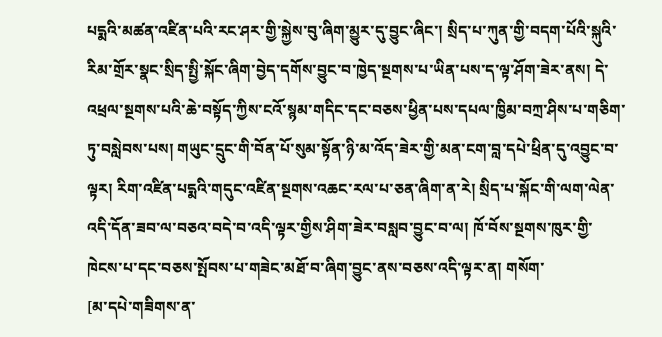པདྨའི་མཚན་འཛིན་པའི་རང་ཤར་གྱི་སྐྱེས་བུ་ཞིག་མྱུར་དུ་བྱུང་ཞིང་། སྲིད་པ་ཀུན་གྱི་བདག་པོའི་སྐུའི་རིམ་གྲོར་སྣང་སྲིད་སྤྱི་སྐོང་ཞིག་བྱེད་དགོས་བྱུང་བ་ཁྱེད་སྔགས་པ་ཡིན་པས་ད་ལྟ་ཤོག་ཟེར་ནས། དེ་འཕྲལ་སྔགས་པའི་ཆེ་བསྟོད་ཀྱིས་ངའོ་སྙམ་གདིང་དང་བཅས་ཕྱིན་པས་དཔལ་ཁྱིམ་བཀྲ་ཤིས་པ་གཅིག་ཏུ་བསླེབས་པས། གཡུང་དྲུང་གི་བོན་པོ་སུམ་སྟོན་ཉི་མ་འོད་ཟེར་གྱི་མན་ངག་བླ་དཔེ་ཕྲིན་དུ་འབྱུང་བ་ལྟར། རིག་འཛིན་པདྨའི་གདུང་འཛིན་སྔགས་འཆང་རལ་པ་ཅན་ཞིག་ན་རེ། སྲིད་པ་སྐོང་གི་ལག་ལེན་འདི་དོན་ཟབ་ལ་བཅའ་བདེ་བ་འདི་ལྟར་གྱིས་ཤིག་ཟེར་བསླབ་བྱུང་བ་ལ། ཁོ་བོས་སྔགས་ཁུར་གྱི་ཁེངས་པ་དང་བཅས་སྤོབས་པ་གཟེང་མཐོ་བ་ཞིག་བྱུང་ནས་བཅས་འདི་ལྟར་ན། གསོག་
[མ་དཔེ་གཟིགས་ན་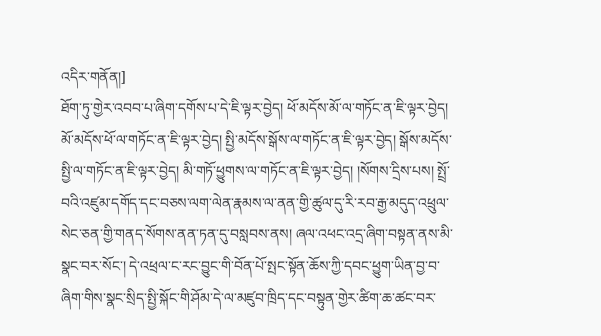འདིར་གནོན།]
ཐོག་ཏུ་གྱེར་འབབ་པ་ཞིག་དགོས་པ་དེ་ཇི་ལྟར་བྱེད། ཕོ་མདོས་མོ་ལ་གཏོང་ན་ཇི་ལྟར་བྱེད། མོ་མདོས་ཕོ་ལ་གཏོང་ན་ཇི་ལྟར་བྱེད། སྤྱི་མདོས་སྒོས་ལ་གཏོང་ན་ཇི་ལྟར་བྱེད། སྒོས་མདོས་སྤྱི་ལ་གཏོང་ན་ཇི་ལྟར་བྱེད། མི་གཏོ་ཕྱུགས་ལ་གཏོང་ན་ཇི་ལྟར་བྱེད། །སོགས་དྲིས་པས། སྤྲོ་བའི་འཛུམ་དགོད་དང་བཅས་ལག་ལེན་རྣམས་ལ་ནན་གྱི་ཚུལ་དུ་རི་རབ་རྒྱ་མདུད་འཕྲུལ་སེང་ཅན་གྱི་གནད་སོགས་ནན་ཏན་དུ་བསླབས་ནས། ཞལ་འཕང་འདྲ་ཞིག་བསྟན་ནས་མི་སྣང་བར་སོང་། དེ་འཕྲལ་ང་རང་བྱུང་གི་བོན་པོ་སྤང་སྟོན་ཆོས་ཀྱི་དབང་ཕྱུག་ཡིན་བྱ་བ་ཞིག་གིས་སྣང་སྲིད་སྤྱི་སྐོང་གི་ཤོམ་དེ་ལ་མཛུབ་ཁྲིད་དང་བསྟུན་གྱེར་ཚིག་ཆ་ཚང་བར་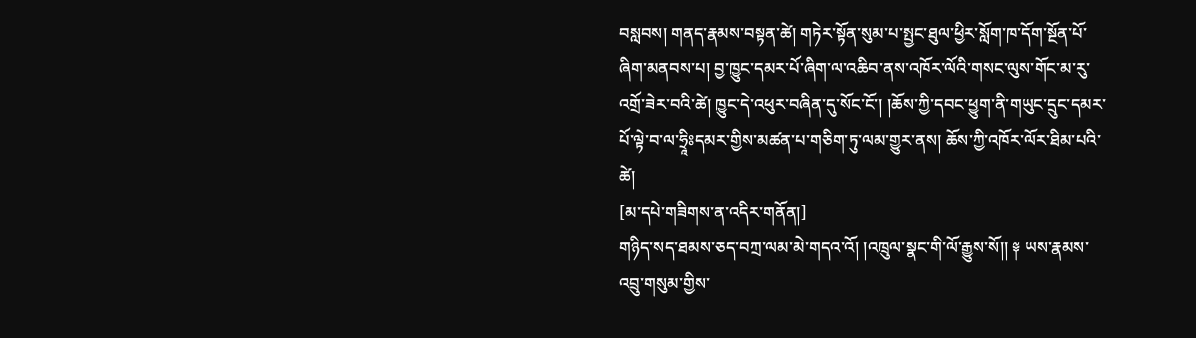བསླབས། གནད་རྣམས་བསྟན་ཚེ། གཏེར་སྟོན་སུམ་པ་སྤྱང་ཐུལ་ཕྱིར་སློག་ཁ་དོག་སྔོན་པོ་ཞིག་མནབས་པ། བྱ་ཁྱུང་དམར་པོ་ཞིག་ལ་འཆིབ་ནས་འཁོར་ལོའི་གསང་ལུས་གོང་མ་རུ་འགྲོ་ཟེར་བའི་ཚེ། ཁྱུང་དེ་འཕུར་བཞིན་དུ་སོང་ངོ་། །ཆོས་ཀྱི་དབང་ཕྱུག་ནི་གཡུང་དྲུང་དམར་པོ་ལྟེ་བ་ལ་ཧྲཱིཿདམར་གྱིས་མཚན་པ་གཅིག་ཏུ་ལམ་གྱུར་ནས། ཆོས་ཀྱི་འཁོར་ལོར་ཐིམ་པའི་ཚེ།
[མ་དཔེ་གཟིགས་ན་འདིར་གནོན།]
གཉིད་སད་ཐམས་ཅད་བཀྲ་ལམ་མེ་གདའ་འོ། །འཁྲུལ་སྣང་གི་ལོ་རྒྱུས་སོ།། ༈ ཡས་རྣམས་འབྲུ་གསུམ་གྱིས་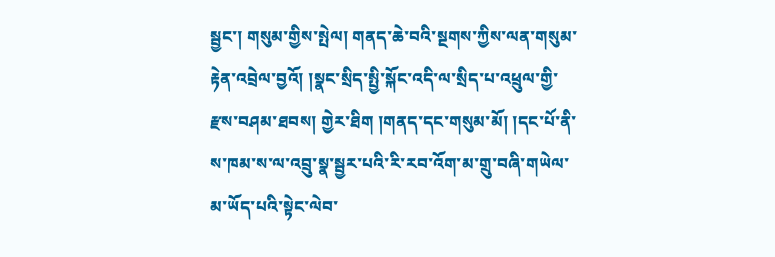སྦྱང་། གསུམ་གྱིས་སྤེལ། གནད་ཆེ་བའི་སྔགས་ཀྱིས་ལན་གསུམ་རྟེན་འབྲེལ་བྱའོ། །སྣང་སྲིད་སྤྱི་སྐོང་འདི་ལ་སྲིད་པ་འཕྲུལ་གྱི་རྫས་བཤམ་ཐབས། གྱེར་ཐིག །གནད་དང་གསུམ་མོ། །དང་པོ་ནི་ས་ཁམ་ས་ལ་འབྲུ་སྣ་སྦྱར་པའི་རི་རབ་འོག་མ་གྲུ་བཞི་གཡེལ་མ་ཡོད་པའི་སྟེང་ལེབ་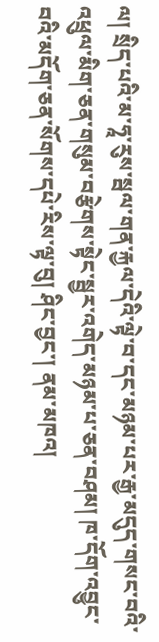ལ། སྲིད་པའི་མ་ཧཱ་རུས་སྦལ་གན་རྐྱལ་དེའི་ལྟེ་བ་དང་མཉམ་པར་རྒྱ་མདུད་གསང་བའི་འཕྲུལ་མིག་ཅན་གསུམ་བརྩེགས་སྟེང་སྦྱར་འགེད་མཉམ་པ་ཅན་བཤམ། ཁ་དོག་འབྱུང་བའི་མདོག་ཅན་སོགས་དཔེ་རིས་ལྟ་བུ། ཤིང་བྱང་། ནམ་མཁའ།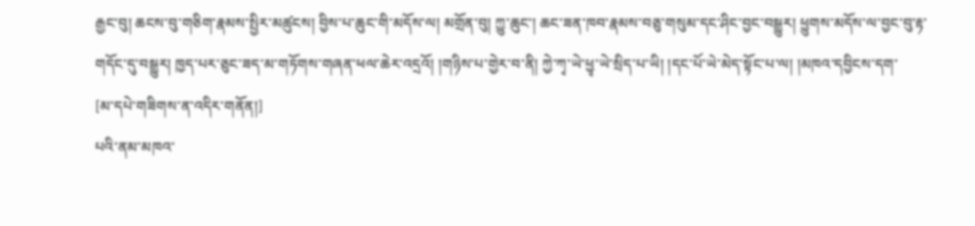རྒྱང་བུ། ཆངས་བུ་གཅིག་རྣམས་སྤྱིར་མཚུངས། བྱིས་པ་ཆུང་གི་མདོས་ལ། མགྲོན་བུ། ཀྱུ་ཆུང་། ཆང་ཟན་ཁབ་རྣམས་བཅུ་གསུམ་དང་ཤིང་བྱང་བསྒྱུར། ཕྱུགས་མདོས་ལ་བྱང་བུ་རྟ་གདོང་དུ་བསྒྱུར། ཁྱད་པར་ཅུང་ཟད་མ་གཏོགས་གཞན་ཕལ་ཆེར་འདྲའོ། །གཉིས་པ་གྱེར་བ་ནི། ཀྱེ་ཀྭ་ཡེ་ཕྱྭ་ཡེ་སྲིད་པ་ཡི། །དང་པོ་ཡེ་མེད་སྟོང་པ་ལ། །མཁའ་དབྱིངས་དག་
[མ་དཔེ་གཟིགས་ན་འདིར་གནོན།]
པའི་ནམ་མཁའ་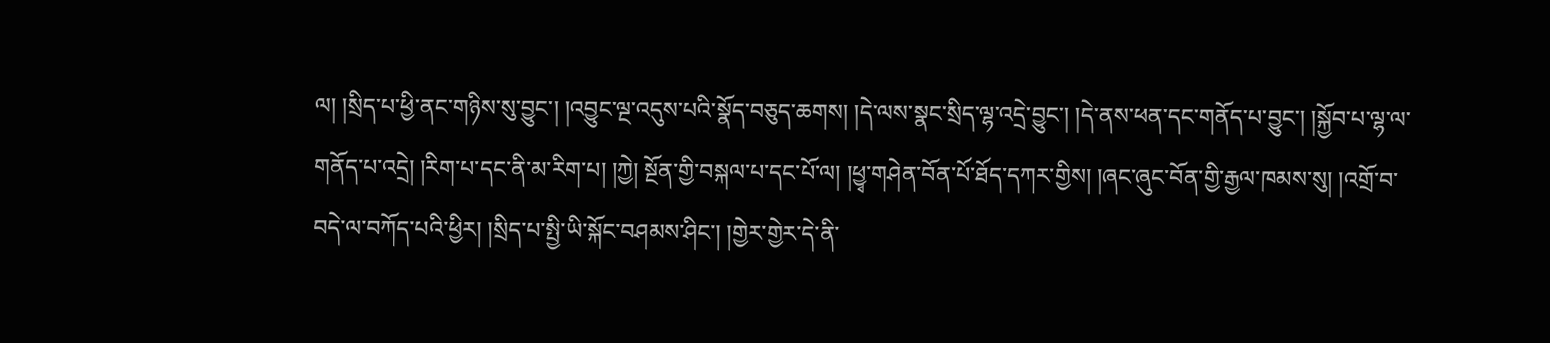ལ། །སྲིད་པ་ཕྱི་ནང་གཉིས་སུ་བྱུང་། །འབྱུང་ལྔ་འདུས་པའི་སྣོད་བཅུད་ཆགས། །དེ་ལས་སྣང་སྲིད་ལྷ་འདྲེ་བྱུང་། །དེ་ནས་ཕན་དང་གནོད་པ་བྱུང་། །སྐྱོབ་པ་ལྷ་ལ་གནོད་པ་འདྲེ། །རིག་པ་དང་ནི་མ་རིག་པ། །ཀྱེ། སྔོན་གྱི་བསྐལ་པ་དང་པོ་ལ། །ཕྱྭ་གཤེན་བོན་པོ་ཐོད་དཀར་གྱིས། །ཞང་ཞུང་བོན་གྱི་རྒྱལ་ཁམས་སུ། །འགྲོ་བ་བདེ་ལ་བཀོད་པའི་ཕྱིར། །སྲིད་པ་སྤྱི་ཡི་སྐོང་བཤམས་ཤིང་། །གྱེར་གྱེར་དེ་ནི་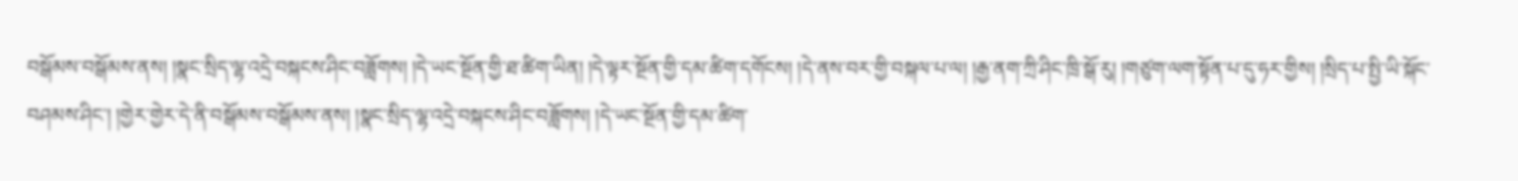བསྒོམས་བསྒོམས་ནས། །སྣང་སྲིད་ལྷ་འདྲེ་བསྐངས་ཤིང་བཟློགས། །དེ་ཡང་སྔོན་གྱི་ཐ་ཚིག་ཡིན། །དེ་ལྟར་སྔོན་གྱི་དམ་ཚིག་དགོངས། །དེ་ནས་བར་གྱི་བསྐལ་པ་ལ། །རྒྱ་ནག་ཀྲི་ཤིང་ཁྲི་སྒོ་རུ། །གཙུག་ལག་སྟོན་པ་དུ་ཧར་གྱིས། །སྲིད་པ་སྤྱི་ཡི་སྐོང་བཤམས་ཤིང་། །གྱེར་གྱེར་དེ་ནི་བསྒོམས་བསྒོམས་ནས། །སྣང་སྲིད་ལྷ་འདྲེ་བསྐངས་ཤིང་བཟློགས། །དེ་ཡང་སྔོན་གྱི་དམ་ཚིག་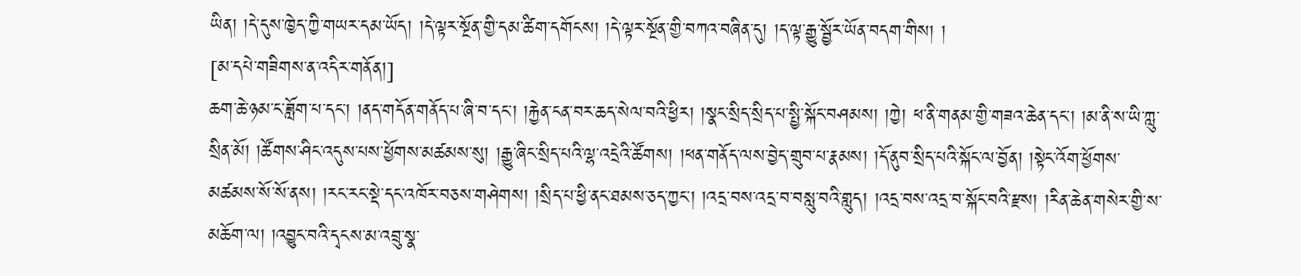ཡིན། །དེ་དུས་ཁྱེད་ཀྱི་གཡར་དམ་ཡོད། །དེ་ལྟར་སྔོན་གྱི་དམ་ཚིག་དགོངས། །དེ་ལྟར་སྔོན་གྱི་བཀའ་བཞིན་དུ། །ད་ལྟ་རྒྱུ་སྦྱོར་ཡོན་བདག་གིས། །
[མ་དཔེ་གཟིགས་ན་འདིར་གནོན།]
ཆག་ཆེ་ཉམ་ང་ཟློག་པ་དང་། །ནད་གདོན་གནོད་པ་ཞི་བ་དང་། །རྐྱེན་ངན་བར་ཆད་སེལ་བའི་ཕྱིར། །སྣང་སྲིད་སྲིད་པ་སྤྱི་སྐོང་བཤམས། །ཀྱེ། ཕ་ནི་གནམ་གྱི་གཟའ་ཆེན་དང་། །མ་ནི་ས་ཡི་ཀླུ་སྲིན་མོ། །ཚོགས་ཤིང་འདུས་པས་ཕྱོགས་མཚམས་སུ། །རྒྱུ་ཞིང་སྲིད་པའི་ལྷ་འདྲེའི་ཚོགས། །ཕན་གནོད་ལས་བྱེད་གྲུབ་པ་རྣམས། །དོ་ནུབ་སྲིད་པའི་སྐོང་ལ་བྱོན། །སྟེང་འོག་ཕྱོགས་མཚམས་སོ་སོ་ནས། །རང་རང་སྡེ་དང་འཁོར་བཅས་གཤེགས། །སྲིད་པ་ཕྱི་ནང་ཐམས་ཅད་ཀྱང་། །འདྲ་བས་འདྲ་བ་བསླུ་བའི་གླུད། །འདྲ་བས་འདྲ་བ་སྐོང་བའི་རྫས། །རིན་ཆེན་གསེར་གྱི་ས་མཆོག་ལ། །འབྱུང་བའི་དྭངས་མ་འབྲུ་སྣ་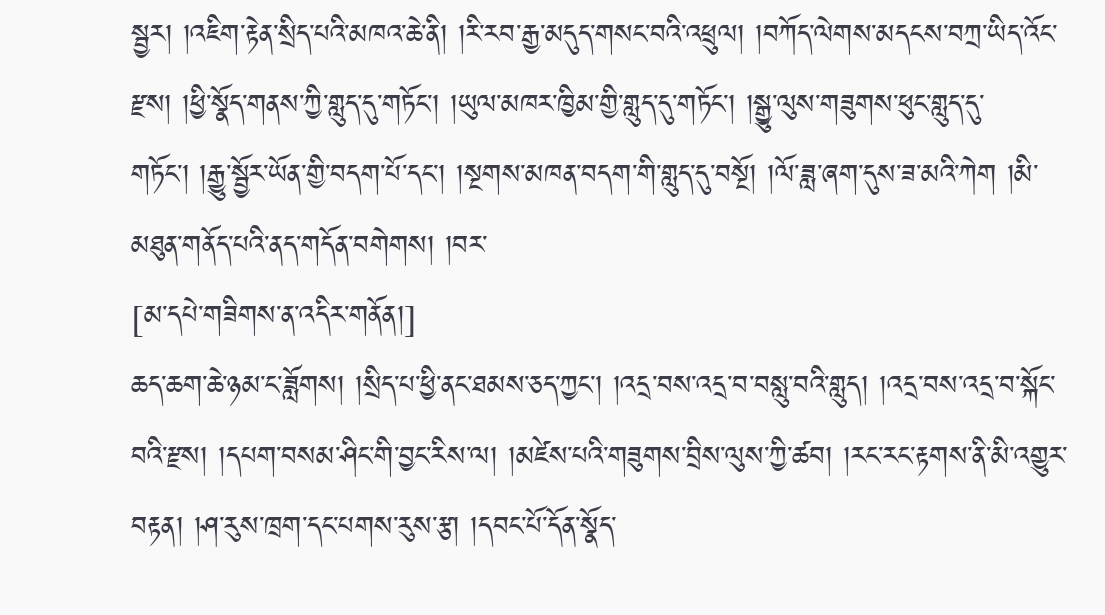སྦྱར། །འཇིག་རྟེན་སྲིད་པའི་མཁའ་ཆེ་ནི། །རི་རབ་རྒྱ་མདུད་གསང་བའི་འཕྲུལ། །བཀོད་ལེགས་མདངས་བཀྲ་ཡིད་འོང་རྫས། །ཕྱི་སྣོད་གནས་ཀྱི་གླུད་དུ་གཏོང་། །ཡུལ་མཁར་ཁྱིམ་གྱི་གླུད་དུ་གཏོང་། །སྒྱུ་ལུས་གཟུགས་ཕུང་གླུད་དུ་གཏོང་། །རྒྱུ་སྦྱོར་ཡོན་གྱི་བདག་པོ་དང་། །སྔགས་མཁན་བདག་གི་གླུད་དུ་བསྔོ། །ལོ་ཟླ་ཞག་དུས་ཟ་མའི་ཀེག །མི་མཐུན་གནོད་པའི་ནད་གདོན་བགེགས། །བར་
[མ་དཔེ་གཟིགས་ན་འདིར་གནོན།]
ཆད་ཆག་ཆེ་ཉམ་ང་ཟློགས། །སྲིད་པ་ཕྱི་ནང་ཐམས་ཅད་ཀྱང་། །འདྲ་བས་འདྲ་བ་བསླུ་བའི་གླུད། །འདྲ་བས་འདྲ་བ་སྐོང་བའི་རྫས། །དཔག་བསམ་ཤིང་གི་བྱང་རིས་ལ། །མཛེས་པའི་གཟུགས་བྲིས་ལུས་ཀྱི་ཚབ། །རང་རང་རྟགས་ནི་མི་འགྱུར་བརྟན། །ཤ་རུས་ཁྲག་དང་པགས་རུས་རྩ། །དབང་པོ་དོན་སྣོད་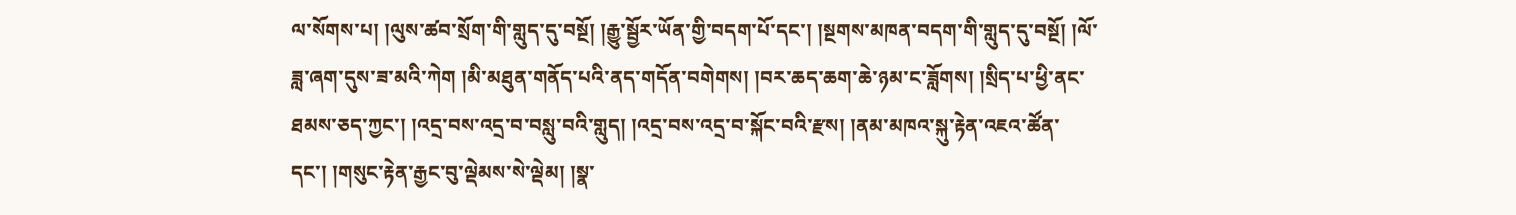ལ་སོགས་པ། །ལུས་ཚབ་སྲོག་གི་གླུད་དུ་བསྔོ། །རྒྱུ་སྦྱོར་ཡོན་གྱི་བདག་པོ་དང་། །སྔགས་མཁན་བདག་གི་གླུད་དུ་བསྔོ། །ལོ་ཟླ་ཞག་དུས་ཟ་མའི་ཀེག །མི་མཐུན་གནོད་པའི་ནད་གདོན་བགེགས། །བར་ཆད་ཆག་ཆེ་ཉམ་ང་ཟློགས། །སྲིད་པ་ཕྱི་ནང་ཐམས་ཅད་ཀྱང་། །འདྲ་བས་འདྲ་བ་བསླུ་བའི་གླུད། །འདྲ་བས་འདྲ་བ་སྐོང་བའི་རྫས། །ནམ་མཁའ་སྐུ་རྟེན་འཇའ་ཚོན་དང་། །གསུང་རྟེན་རྒྱང་བུ་ལྡེམས་སེ་ལྡེམ། །སྣ་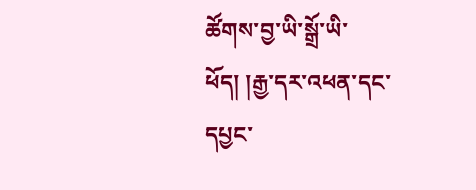ཚོགས་བྱ་ཡི་སྒྲོ་ཡི་ཕོད། །རྒྱ་དར་འཕན་དང་དཔྱང་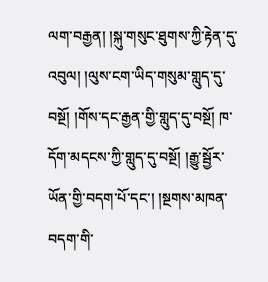ལག་བརྒྱན། །སྐུ་གསུང་ཐུགས་ཀྱི་རྟེན་དུ་འབུལ། །ལུས་ངག་ཡིད་གསུམ་གླུད་དུ་བསྔོ། །གོས་དང་རྒྱན་གྱི་གླུད་དུ་བསྔོ། ཁ་དོག་མདངས་ཀྱི་གླུད་དུ་བསྔོ། །རྒྱུ་སྦྱོར་ཡོན་གྱི་བདག་པོ་དང་། །སྔགས་མཁན་བདག་གི་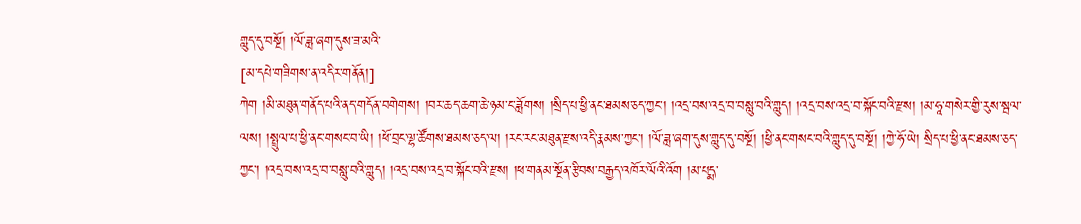གླུད་དུ་བསྔོ། །ལོ་ཟླ་ཞག་དུས་ཟ་མའི་
[མ་དཔེ་གཟིགས་ན་འདིར་གནོན།]
ཀེག །མི་མཐུན་གནོད་པའི་ནད་གདོན་བགེགས། །བར་ཆད་ཆག་ཆེ་ཉམ་ང་ཟློགས། །སྲིད་པ་ཕྱི་ནང་ཐམས་ཅད་ཀྱང་། །འདྲ་བས་འདྲ་བ་བསླུ་བའི་གླུད། །འདྲ་བས་འདྲ་བ་སྐོང་བའི་རྫས། །མ་ཧཱ་གསེར་གྱི་རུས་སྦལ་ལས། །སྤྲུལ་པ་ཕྱི་ནང་གསང་བ་ཡི། །ཕོ་བྲང་ལྷ་ཚོགས་ཐམས་ཅད་ལ། །རང་རང་མཐུན་རྫས་འདི་རྣམས་ཀྱང་། །ལོ་ཟླ་ཞག་དུས་གླུད་དུ་བསྔོ། །ཕྱི་ནང་གསང་བའི་གླུད་དུ་བསྔོ། །ཀྱེ་ཧོ་ཡེ། སྲིད་པ་ཕྱི་ནང་ཐམས་ཅད་ཀྱང་། །འདྲ་བས་འདྲ་བ་བསླུ་བའི་གླུད། །འདྲ་བས་འདྲ་བ་སྐོང་བའི་རྫས། །ཕ་གནམ་སྔོན་རྩིབས་བརྒྱད་འཁོར་ལོའི་འོག །མ་པདྨ་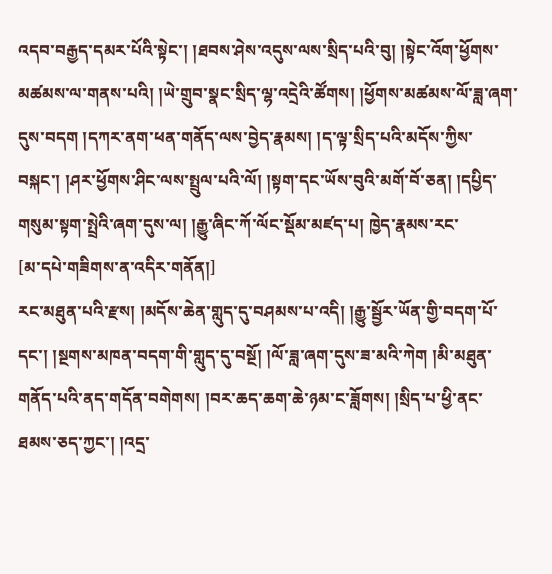འདབ་བརྒྱད་དམར་པོའི་སྟེང་། །ཐབས་ཤེས་འདུས་ལས་སྲིད་པའི་བུ། །སྟེང་འོག་ཕྱོགས་མཚམས་ལ་གནས་པའི། །ཡེ་གྲུབ་སྣང་སྲིད་ལྷ་འདྲེའི་ཚོགས། །ཕྱོགས་མཚམས་ལོ་ཟླ་ཞག་དུས་བདག །དཀར་ནག་ཕན་གནོད་ལས་བྱེད་རྣམས། །ད་ལྟ་སྲིད་པའི་མདོས་ཀྱིས་བསྐང་། །ཤར་ཕྱོགས་ཤིང་ལས་སྤྲུལ་པའི་ལོ། །སྟག་དང་ཡོས་བུའི་མགོ་བོ་ཅན། །དཔྱིད་གསུམ་སྟག་སྤྲེའི་ཞག་དུས་ལ། །རྒྱུ་ཞིང་ཀོ་ལོང་སྡོམ་མཛད་པ། ཁྱེད་རྣམས་རང་
[མ་དཔེ་གཟིགས་ན་འདིར་གནོན།]
རང་མཐུན་པའི་རྫས། །མདོས་ཆེན་གླུད་དུ་བཤམས་པ་འདི། །རྒྱུ་སྦྱོར་ཡོན་གྱི་བདག་པོ་དང་། །སྔགས་མཁན་བདག་གི་གླུད་དུ་བསྔོ། །ལོ་ཟླ་ཞག་དུས་ཟ་མའི་ཀེག །མི་མཐུན་གནོད་པའི་ནད་གདོན་བགེགས། །བར་ཆད་ཆག་ཆེ་ཉམ་ང་ཟློགས། །སྲིད་པ་ཕྱི་ནང་ཐམས་ཅད་ཀྱང་། །འདྲ་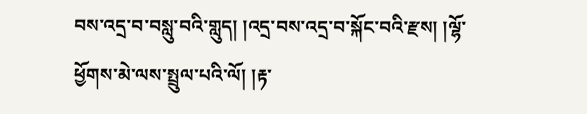བས་འདྲ་བ་བསླུ་བའི་གླུད། །འདྲ་བས་འདྲ་བ་སྐོང་བའི་རྫས། །ལྷོ་ཕྱོགས་མེ་ལས་སྤྲུལ་པའི་ལོ། །རྟ་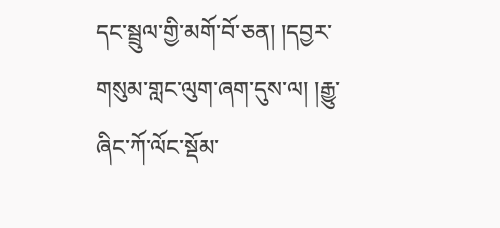དང་སྦྲུལ་གྱི་མགོ་བོ་ཅན། །དབྱར་གསུམ་གླང་ལུག་ཞག་དུས་ལ། །རྒྱུ་ཞིང་ཀོ་ལོང་སྡོམ་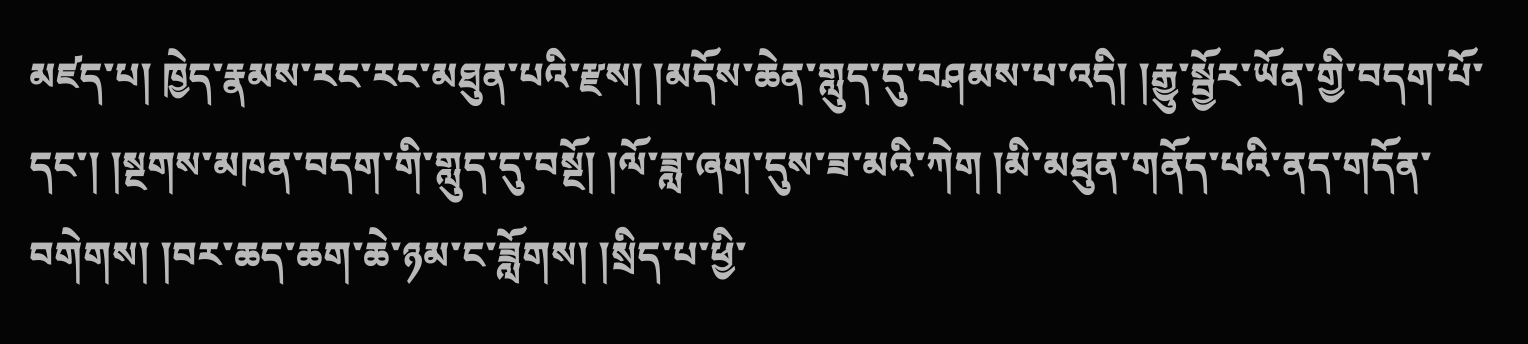མཛད་པ། ཁྱེད་རྣམས་རང་རང་མཐུན་པའི་རྫས། །མདོས་ཆེན་གླུད་དུ་བཤམས་པ་འདི། །རྒྱུ་སྦྱོར་ཡོན་གྱི་བདག་པོ་དང་། །སྔགས་མཁན་བདག་གི་གླུད་དུ་བསྔོ། །ལོ་ཟླ་ཞག་དུས་ཟ་མའི་ཀེག །མི་མཐུན་གནོད་པའི་ནད་གདོན་བགེགས། །བར་ཆད་ཆག་ཆེ་ཉམ་ང་ཟློགས། །སྲིད་པ་ཕྱི་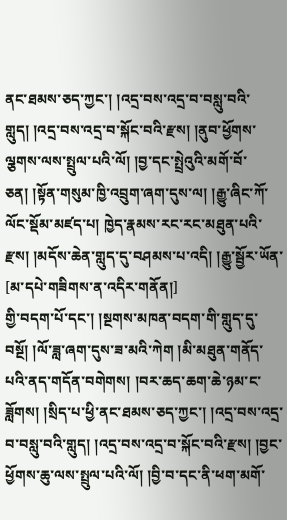ནང་ཐམས་ཅད་ཀྱང་། །འདྲ་བས་འདྲ་བ་བསླུ་བའི་གླུད། །འདྲ་བས་འདྲ་བ་སྐོང་བའི་རྫས། །ནུབ་ཕྱོགས་ལྕགས་ལས་སྤྲུལ་པའི་ལོ། །བྱ་དང་སྤྲེའུའི་མགོ་བོ་ཅན། །སྟོན་གསུམ་ཁྱི་འབྲུག་ཞག་དུས་ལ། །རྒྱུ་ཞིང་ཀོ་ལོང་སྡོམ་མཛད་པ། ཁྱེད་རྣམས་རང་རང་མཐུན་པའི་རྫས། །མདོས་ཆེན་གླུད་དུ་བཤམས་པ་འདི། །རྒྱུ་སྦྱོར་ཡོན་
[མ་དཔེ་གཟིགས་ན་འདིར་གནོན།]
གྱི་བདག་པོ་དང་། །སྔགས་མཁན་བདག་གི་གླུད་དུ་བསྔོ། །ལོ་ཟླ་ཞག་དུས་ཟ་མའི་ཀེག །མི་མཐུན་གནོད་པའི་ནད་གདོན་བགེགས། །བར་ཆད་ཆག་ཆེ་ཉམ་ང་ཟློགས། །སྲིད་པ་ཕྱི་ནང་ཐམས་ཅད་ཀྱང་། །འདྲ་བས་འདྲ་བ་བསླུ་བའི་གླུད། །འདྲ་བས་འདྲ་བ་སྐོང་བའི་རྫས། །བྱང་ཕྱོགས་ཆུ་ལས་སྤྲུལ་པའི་ལོ། །བྱི་བ་དང་ནི་ཕག་མགོ་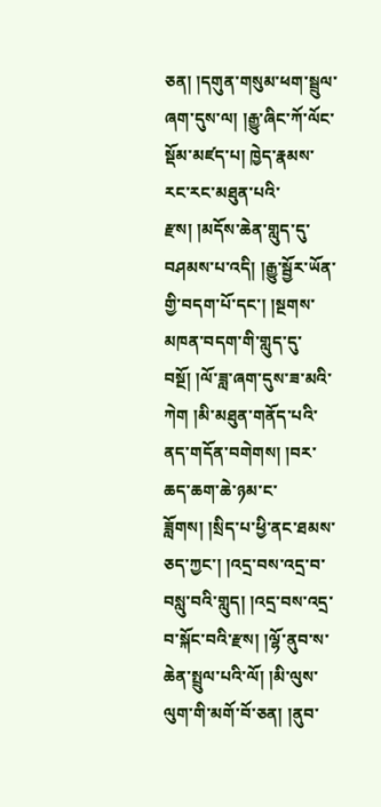ཅན། །དགུན་གསུམ་ཕག་སྦྲུལ་ཞག་དུས་ལ། །རྒྱུ་ཞིང་ཀོ་ལོང་སྡོམ་མཛད་པ། ཁྱེད་རྣམས་རང་རང་མཐུན་པའི་རྫས། །མདོས་ཆེན་གླུད་དུ་བཤམས་པ་འདི། །རྒྱུ་སྦྱོར་ཡོན་གྱི་བདག་པོ་དང་། །སྔགས་མཁན་བདག་གི་གླུད་དུ་བསྔོ། །ལོ་ཟླ་ཞག་དུས་ཟ་མའི་ཀེག །མི་མཐུན་གནོད་པའི་ནད་གདོན་བགེགས། །བར་ཆད་ཆག་ཆེ་ཉམ་ང་ཟློགས། །སྲིད་པ་ཕྱི་ནང་ཐམས་ཅད་ཀྱང་། །འདྲ་བས་འདྲ་བ་བསླུ་བའི་གླུད། །འདྲ་བས་འདྲ་བ་སྐོང་བའི་རྫས། །ལྷོ་ནུབ་ས་ཆེན་སྤྲུལ་པའི་ལོ། །མི་ལུས་ལུག་གི་མགོ་བོ་ཅན། །ནུབ་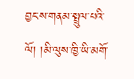བྱང་ས་གནམ་སྤྲུལ་པའི་ལོ། །མི་ལུས་ཁྱི་ཡི་མགོ་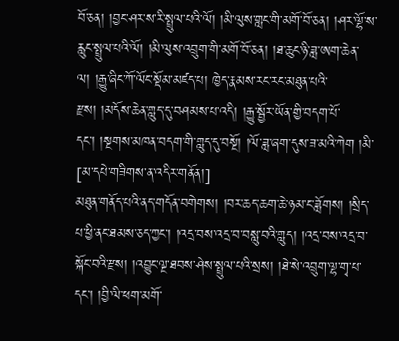བོ་ཅན། །བྱང་ཤར་ས་རི་སྤྲུལ་པའི་ལོ། །མི་ལུས་གླང་གི་མགོ་བོ་ཅན། །ཤར་ལྷོ་ས་རླུང་སྤྲུལ་པའི་ལོ། །མི་ལུས་འབྲུག་གི་མགོ་བོ་ཅན། །ཐ་ཆུང་ཉི་ཟླ་ཨག་ཆེན་ལ། །རྒྱུ་ཞིང་ཀོ་ལོང་སྡོམ་མཛད་པ། ཁྱེད་རྣམས་རང་རང་མཐུན་པའི་རྫས། །མདོས་ཆེན་གླུད་དུ་བཤམས་པ་འདི། །རྒྱུ་སྦྱོར་ཡོན་གྱི་བདག་པོ་དང་། །སྔགས་མཁན་བདག་གི་གླུད་དུ་བསྔོ། །ལོ་ཟླ་ཞག་དུས་ཟ་མའི་ཀེག །མི་
[མ་དཔེ་གཟིགས་ན་འདིར་གནོན།]
མཐུན་གནོད་པའི་ནད་གདོན་བགེགས། །བར་ཆད་ཆག་ཆེ་ཉམ་ང་ཟློགས། །སྲིད་པ་ཕྱི་ནང་ཐམས་ཅད་ཀྱང་། །འདྲ་བས་འདྲ་བ་བསླུ་བའི་གླུད། །འདྲ་བས་འདྲ་བ་སྐོང་བའི་རྫས། །འབྱུང་ལྔ་ཐབས་ཤེས་སྤྲུལ་པའི་སྲས། །ཐེ་སེ་འབྲུག་ལྷ་གྭ་པ་དང་། །བྱི་ལི་ཕག་མགོ་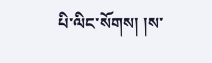པི་ལིང་སོགས། །ས་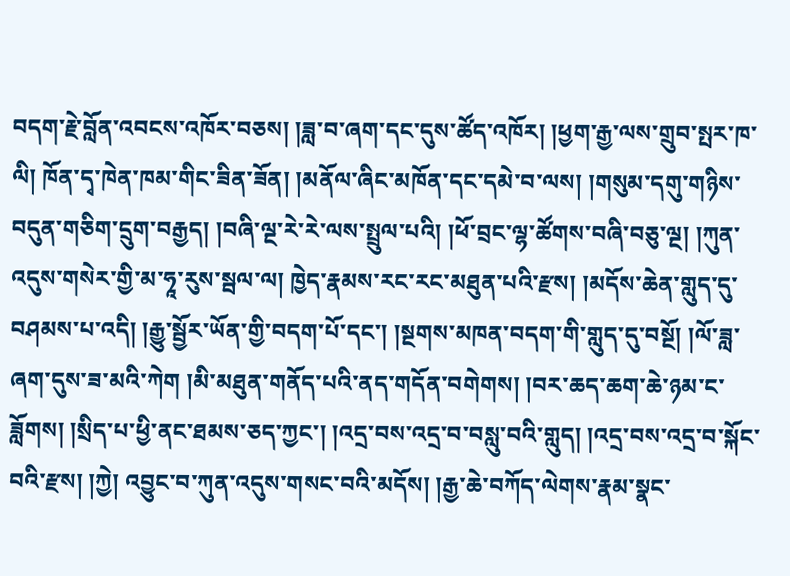བདག་རྗེ་བློན་འབངས་འཁོར་བཅས། །ཟླ་བ་ཞག་དང་དུས་ཚོད་འཁོར། །ཕྱག་རྒྱ་ལས་གྲུབ་སྤར་ཁ་ལི། ཁོན་དྭ་ཁེན་ཁམ་གིང་ཟིན་ཟོན། །མནོལ་ཞིང་མཁོན་དང་དམེ་བ་ལས། །གསུམ་དགུ་གཉིས་བདུན་གཅིག་དྲུག་བརྒྱད། །བཞི་ལྔ་རེ་རེ་ལས་སྤྲུལ་པའི། །ཕོ་བྲང་ལྷ་ཚོགས་བཞི་བཅུ་ལྔ། །ཀུན་འདུས་གསེར་གྱི་མ་ཧཱ་རུས་སྦལ་ལ། ཁྱེད་རྣམས་རང་རང་མཐུན་པའི་རྫས། །མདོས་ཆེན་གླུད་དུ་བཤམས་པ་འདི། །རྒྱུ་སྦྱོར་ཡོན་གྱི་བདག་པོ་དང་། །སྔགས་མཁན་བདག་གི་གླུད་དུ་བསྔོ། །ལོ་ཟླ་ཞག་དུས་ཟ་མའི་ཀེག །མི་མཐུན་གནོད་པའི་ནད་གདོན་བགེགས། །བར་ཆད་ཆག་ཆེ་ཉམ་ང་ཟློགས། །སྲིད་པ་ཕྱི་ནང་ཐམས་ཅད་ཀྱང་། །འདྲ་བས་འདྲ་བ་བསླུ་བའི་གླུད། །འདྲ་བས་འདྲ་བ་སྐོང་བའི་རྫས། །ཀྱེ། འབྱུང་བ་ཀུན་འདུས་གསང་བའི་མདོས། །རྒྱ་ཆེ་བཀོད་ལེགས་རྣམ་སྣང་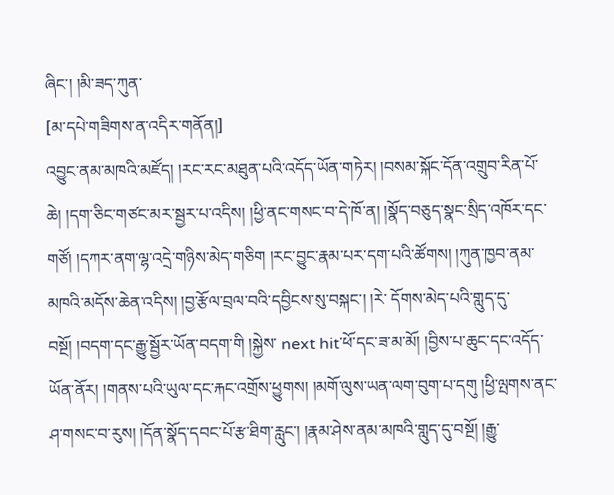ཞིང་། །མི་ཟད་ཀུན་
[མ་དཔེ་གཟིགས་ན་འདིར་གནོན།]
འབྱུང་ནམ་མཁའི་མཛོད། །རང་རང་མཐུན་པའི་འདོད་ཡོན་གཏེར། །བསམ་སྐོང་དོན་འགྲུབ་རིན་པོ་ཆེ། །དག་ཅིང་གཙང་མར་སྦྱར་པ་འདིས། །ཕྱི་ནང་གསང་བ་དེ་ཁོ་ན། །སྣོད་བཅུད་སྣང་སྲིད་འཁོར་དང་གཙོ། །དཀར་ནག་ལྷ་འདྲེ་གཉིས་མེད་གཅིག །རང་བྱུང་རྣམ་པར་དག་པའི་ཚོགས། །ཀུན་ཁྱབ་ནམ་མཁའི་མདོས་ཆེན་འདིས། །བྱ་རྩོལ་བྲལ་བའི་དབྱིངས་སུ་བསྐང་། །རེ་ དོགས་མེད་པའི་གླུད་དུ་བསྔོ། །བདག་དང་རྒྱུ་སྦྱོར་ཡོན་བདག་གི །སྐྱེས་ next hit་ཕོ་དང་ཟ་མ་མོ། །བྱིས་པ་ཆུང་དང་འདོད་ཡོན་ནོར། །གནས་པའི་ཡུལ་དང་རྐང་འགྲོས་ཕྱུགས། །མགོ་ལུས་ཡན་ལག་བུག་པ་དགུ །ཕྱི་ལྤགས་ནང་ཤ་གསང་བ་རུས། །དོན་སྣོད་དབང་པོ་རྩ་ཐིག་རླུང་། །རྣམ་ཤེས་ནམ་མཁའི་གླུད་དུ་བསྔོ། །རྒྱུ་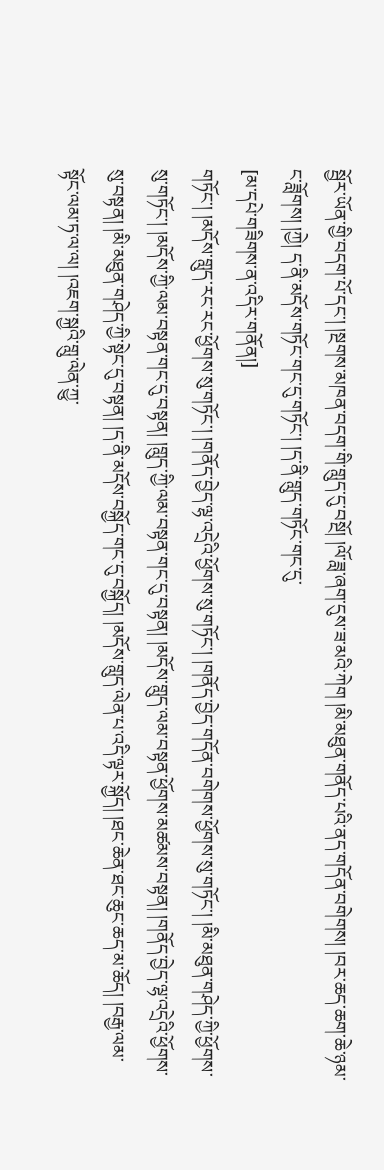སྦྱོར་ཡོན་གྱི་བདག་པོ་དང་། །སྔགས་མཁན་བདག་གི་གླུད་དུ་བསྔོ། །ལོ་ཟླ་ཞག་དུས་ཟ་མའི་ཀེག །མི་མཐུན་གནོད་པའི་ནད་གདོན་བགེགས། །བར་ཆད་ཆག་ཆེ་ཉམ་ང་ཟློགས། །ཀྱེ། ད་ནི་མདོས་གཏོང་གང་དུ་གཏོང་། །ད་ནི་གླུད་གཏོང་གང་དུ་
[མ་དཔེ་གཟིགས་ན་འདིར་གནོན།]
གཏོང་། །མདོས་གླུད་རང་རང་ཕྱོགས་སུ་གཏོང་། །གནོད་བྱེད་ལྷ་འདྲེའི་ཕྱོགས་སུ་གཏོང་། །གནོད་བྱེད་གདོན་བགེགས་ཕྱོགས་སུ་གཏོང་། །མི་མཐུན་གཤེད་ཀྱི་ཕྱོགས་སུ་གཏོང་། །མདོས་ཀྱི་ལམ་བསྟན་གང་དུ་བསྟན། །གླུད་ཀྱི་ལམ་བསྟན་གང་དུ་བསྟན། །མདོས་གླུད་ལམ་བསྟན་ཕྱོགས་མཚམས་བསྟན། །གནོད་བྱེད་ལྷ་འདྲེའི་ཕྱོགས་སུ་བསྟན། །མི་མཐུན་གཤེད་ཀྱི་སྟེང་དུ་བསྟན། །ད་ནི་མདོས་བསྐྱོད་གང་དུ་བསྐྱོད། །མདོས་གླུད་ལེན་པ་འདི་ལྟར་སྐྱོད། །ཐང་ཆེན་ཐང་ཆུང་ཆད་མ་ཆོད། །བརྒྱ་ལམ་སྟོང་ལམ་ཏ་ལ་ལ། །འཇག་སྐྱའི་གླུ་ལེན་ཀྱུ་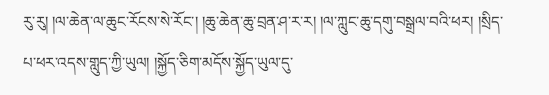རུ་རུ། །ལ་ཆེན་ལ་ཆུང་རོངས་སེ་རོང་། །ཆུ་ཆེན་ཆུ་བྲན་ཤ་ར་ར། །ལ་ཀླུང་ཆུ་དགུ་བསྒྲལ་བའི་ཕར། །སྲིད་པ་ཕར་འདས་གླུད་ཀྱི་ཡུལ། །སྐྱོད་ཅིག་མདོས་སྐྱོད་ཡུལ་དུ་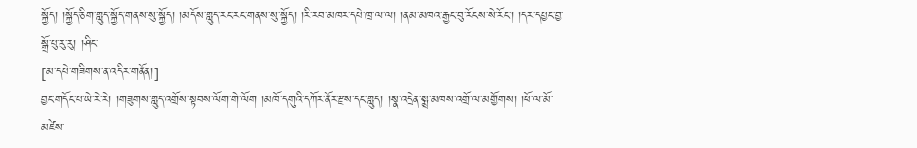སྐྱོད། །སྐྱོད་ཅིག་གླུད་སྐྱོད་གནས་སུ་སྐྱོད། །མདོས་གླུད་རང་རང་གནས་སུ་སྐྱོད། །རི་རབ་མཁར་དཔེ་ཁྲ་ལ་ལ། །ནམ་མཁའ་རྒྱང་བུ་རོངས་སེ་རོང་། །དར་དཔྱང་བྱ་སྒྲོ་པུ་རུ་རུ། །ཤིང་
[མ་དཔེ་གཟིགས་ན་འདིར་གནོན།]
བྱང་གདོང་པ་ཡེ་རེ་རེ། །གཟུགས་གླུད་འགྲོས་སྟབས་ལོག་གེ་ལོག །མཁོ་དགུའི་དཀོར་ནོར་རྫས་དང་གླུད། །སྣ་འདྲེན་སྨྲ་མཁས་འགྲོ་ལ་མགྱོགས། །ཕོ་ལ་མོ་མཛེས་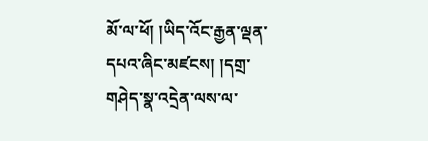མོ་ལ་ཕོ། །ཡིད་འོང་རྒྱན་ལྡན་དཔའ་ཞིང་མཛངས། །དགྲ་གཤེད་སྣ་འདྲེན་ལས་ལ་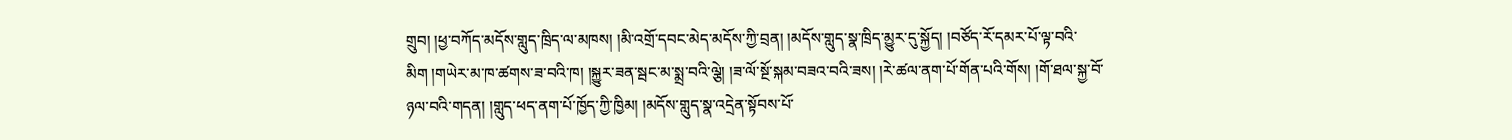གྲུབ། །ཕྱ་བཀོད་མདོས་གླུད་ཁྲིད་ལ་མཁས། །མི་འགྲོ་དབང་མེད་མདོས་ཀྱི་བྲན། །མདོས་གླུད་སྣ་ཁྲིད་མྱུར་དུ་སྐྱོད། །བཙོད་རོ་དམར་པོ་ལྟ་བའི་མིག །གཡེར་མ་ཁ་ཚགས་ཟ་བའི་ཁ། །སྐྱུར་ཟན་སྦང་མ་སྨྲ་བའི་ལྕེ། །ཟ་ལོ་སྔོ་སྐམ་བཟའ་བའི་ཟས། །རེ་ཚལ་ནག་པོ་གོན་པའི་གོས། །གོ་ཐལ་སྐྱ་བོ་ཉལ་བའི་གདན། །གླུད་ཕད་ནག་པོ་ཁྱོད་ཀྱི་ཁྱིམ། །མདོས་གླུད་སྣ་འདྲེན་སྟོབས་པོ་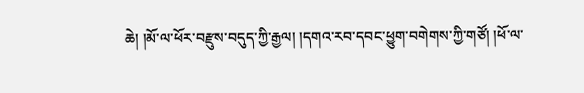ཆེ། །མོ་ལ་ཕོར་བརྫུས་བདུད་ཀྱི་རྒྱལ། །དགའ་རབ་དབང་ཕྱུག་བགེགས་ཀྱི་གཙོ། །ཕོ་ལ་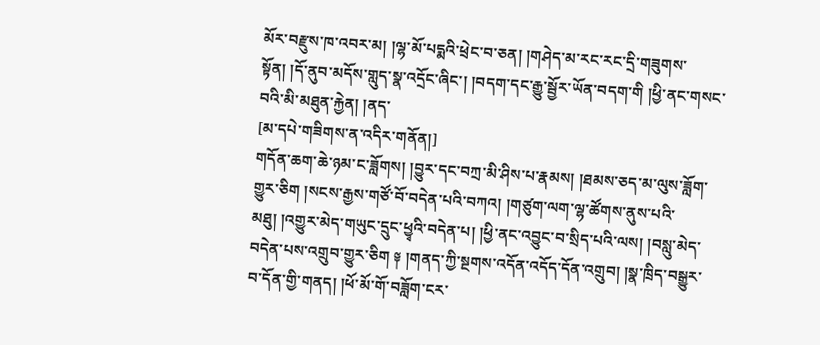མོར་བརྫུས་ཁ་འབར་མ། །ལྷ་མོ་པདྨའི་ཕྲེང་བ་ཅན། །གཤེད་མ་རང་རང་དྲི་གཟུགས་སྟོན། །དོ་ནུབ་མདོས་གླུད་སྣ་འདྲོང་ཞིང་། །བདག་དང་རྒྱུ་སྦྱོར་ཡོན་བདག་གི །ཕྱི་ནང་གསང་བའི་མི་མཐུན་རྐྱེན། །ནད་
[མ་དཔེ་གཟིགས་ན་འདིར་གནོན།]
གདོན་ཆག་ཆེ་ཉམ་ང་ཟློགས། །བྱུར་དང་བཀྲ་མི་ཤིས་པ་རྣམས། །ཐམས་ཅད་མ་ལུས་ཟློག་གྱུར་ཅིག །སངས་རྒྱས་གཙོ་བོ་བདེན་པའི་བཀའ། །གཙུག་ལག་ལྷ་ཚོགས་ནུས་པའི་མཐུ། །འགྱུར་མེད་གཡུང་དྲུང་ཕྱྭའི་བདེན་པ། །ཕྱི་ནང་འབྱུང་བ་སྲིད་པའི་ལས། །བསླུ་མེད་བདེན་པས་འགྲུབ་གྱུར་ཅིག ༈ །གནད་ཀྱི་སྔགས་འདོན་འདོད་དོན་འགྲུབ། །སྣ་ཁྲིད་བསྒྱུར་བ་དོན་གྱི་གནད། །ཕོ་མོ་གོ་བཟློག་ངར་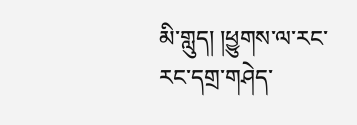མི་གླུད། །ཕྱུགས་ལ་རང་རང་དགྲ་གཤེད་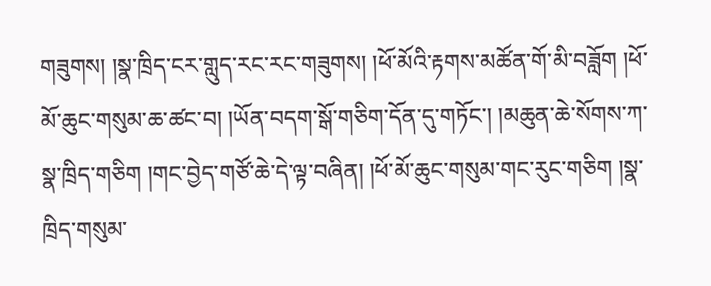གཟུགས། །སྣ་ཁྲིད་ངར་གླུད་རང་རང་གཟུགས། །ཕོ་མོའི་རྟགས་མཚོན་གོ་མི་བཟློག །ཕོ་མོ་ཆུང་གསུམ་ཆ་ཚང་བ། །ཡོན་བདག་སྒོ་གཅིག་དོན་དུ་གཏོང་། །མཆུན་ཆེ་སོགས་ཀ་སྣ་ཁྲིད་གཅིག །གང་བྱེད་གཙོ་ཆེ་དེ་ལྟ་བཞིན། །ཕོ་མོ་ཆུང་གསུམ་གང་རུང་གཅིག །སྣ་ཁྲིད་གསུམ་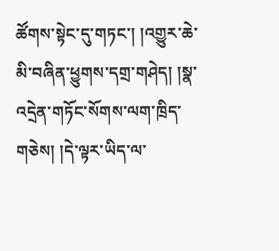ཚོགས་སྟེང་དུ་གཏང་། །འགྱུར་ཆེ་མི་བཞིན་ཕྱུགས་དགྲ་གཤེད། །སྣ་འདྲེན་གཏོང་སོགས་ལག་ཁྲིད་གཅེས། །དེ་ལྟར་ཡིད་ལ་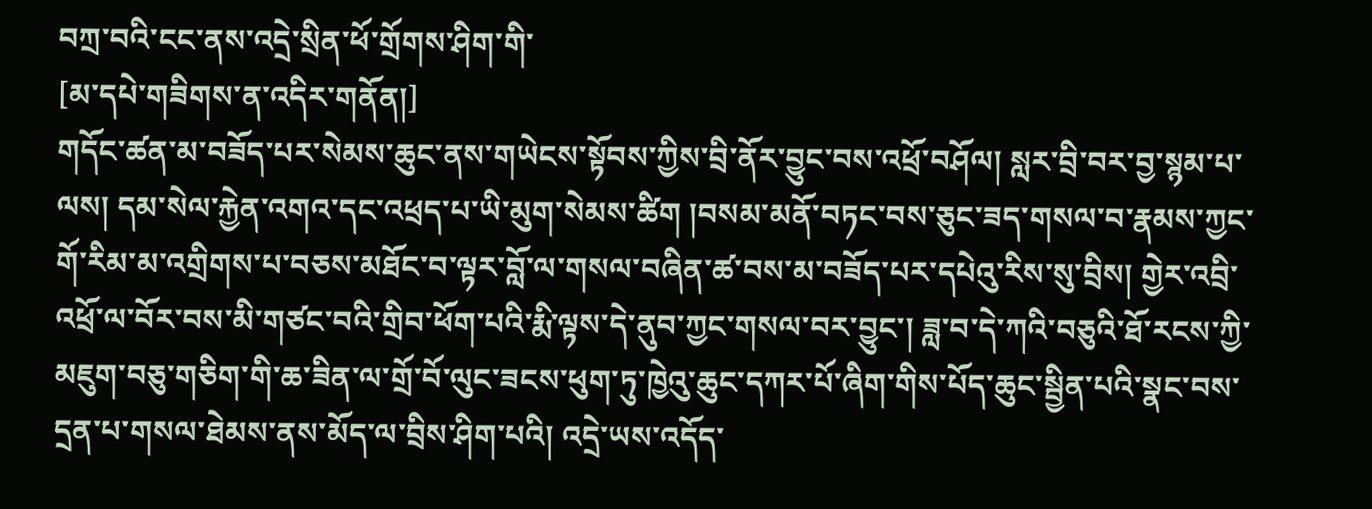བཀྲ་བའི་ངང་ནས་འདྲེ་སྲིན་ཕོ་གྲོགས་ཤིག་གི་
[མ་དཔེ་གཟིགས་ན་འདིར་གནོན།]
གདོང་ཚན་མ་བཟོད་པར་སེམས་ཆུང་ནས་གཡེངས་སྟོབས་ཀྱིས་བྲི་ནོར་བྱུང་བས་འཕྲོ་བཤོལ། སླར་བྲི་བར་བྱ་སྙམ་པ་ལས། དམ་སེལ་རྐྱེན་འགའ་དང་འཕྲད་པ་ཡི་མུག་སེམས་ཚིག །བསམ་མནོ་བཏང་བས་ཅུང་ཟད་གསལ་བ་རྣམས་ཀྱང་གོ་རིམ་མ་འགྲིགས་པ་བཅས་མཐོང་བ་ལྟར་བློ་ལ་གསལ་བཞིན་ཚ་བས་མ་བཟོད་པར་དཔེའུ་རིས་སུ་བྲིས། གྱེར་འབྲི་འཕྲོ་ལ་བོར་བས་མི་གཙང་བའི་གྲིབ་ཕོག་པའི་རྨི་ལྟས་དེ་ནུབ་ཀྱང་གསལ་བར་བྱུང་། ཟླ་བ་དེ་ཀའི་བཅུའི་ཐོ་རངས་ཀྱི་མཇུག་བཅུ་གཅིག་གི་ཆ་ཟིན་ལ་གྲོ་བོ་ལུང་ཟངས་ཕུག་ཏུ་ཁྱེའུ་ཆུང་དཀར་པོ་ཞིག་གིས་པོད་ཆུང་སྦྱིན་པའི་སྣང་བས་དྲན་པ་གསལ་ཐེམས་ནས་མོད་ལ་བྲིས་ཤིག་པའི། འདྲེ་ཡས་འདོད་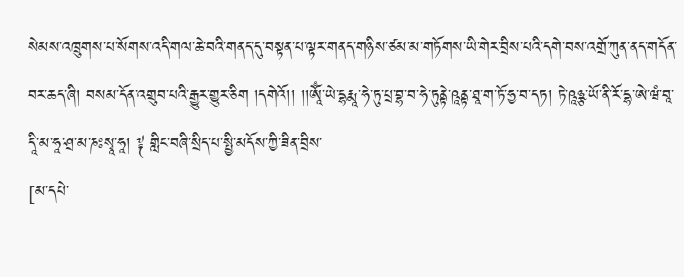སེམས་འཁྲུགས་པ་སོགས་འདི་གལ་ཆེ་བའི་གནད་དུ་བསྟན་པ་ལྟར་གནད་གཉིས་ཙམ་མ་གཏོགས་ཡི་གེར་བྲིས་པའི་དགེ་བས་འགྲོ་ཀུན་ནད་གདོན་བར་ཆད་ཞི། བསམ་དོན་འགྲུབ་པའི་རྒྱུར་གྱུར་ཅིག །དགེའོ།། །།ཨཱོྃ་ཡེ་དྷརྨཱ་ཧེ་ཏུ་པྲ་བྷ་བ་ཧེ་ཏུནྟེ་ཥཱནྟ་ཐཱ་ག་ཏོ་ཧྱ་བ་དཏ། ཏེ་ཥཱཉྩ་ཡོ་ནི་རོ་དྷ་ཨེ་ཝཾ་བཱ་དཱི་མ་ཧཱ་ཤྲ་མ་ཎཿསྭཱ་ཧཱ། ༈ གླིང་བཞི་སྲིད་པ་སྤྱི་མདོས་ཀྱི་ཟིན་བྲིས་
[མ་དཔེ་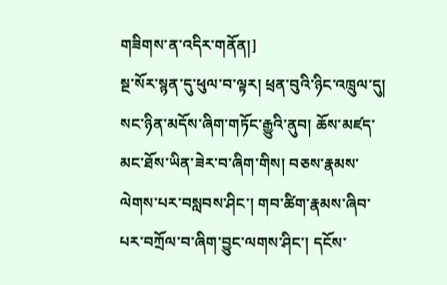གཟིགས་ན་འདིར་གནོན།]
སྔ་སོར་སྙན་དུ་ཕུལ་བ་ལྟར། ཕྲན་བུའི་ཉིང་འཁྲུལ་དུ། སང་ཉིན་མདོས་ཞིག་གཏོང་རྒྱུའི་ནུབ། ཆོས་མཛད་མང་ཐོས་ཡིན་ཟེར་བ་ཞིག་གིས། བཅས་རྣམས་ལེགས་པར་བསླབས་ཤིང་། གབ་ཚིག་རྣམས་ཞིབ་པར་བཀྲོལ་བ་ཞིག་བྱུང་ལགས་ཤིང་། དངོས་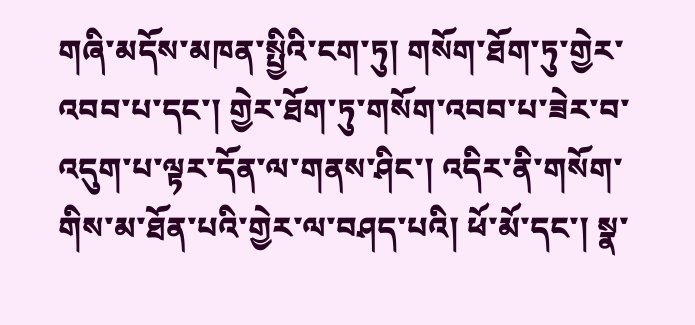གཞི་མདོས་མཁན་སྤྱིའི་ངག་ཏུ། གསོག་ཐོག་ཏུ་གྱེར་འབབ་པ་དང་། གྱེར་ཐོག་ཏུ་གསོག་འབབ་པ་ཟེར་བ་འདུག་པ་ལྟར་དོན་ལ་གནས་ཤིང་། འདིར་ནི་གསོག་གིས་མ་ཐོན་པའི་གྱེར་ལ་བཤད་པའི། ཕོ་མོ་དང་། སྣ་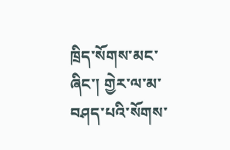ཁྲིད་སོགས་མང་ཞིང་། གྱེར་ལ་མ་བཤད་པའི་སོགས་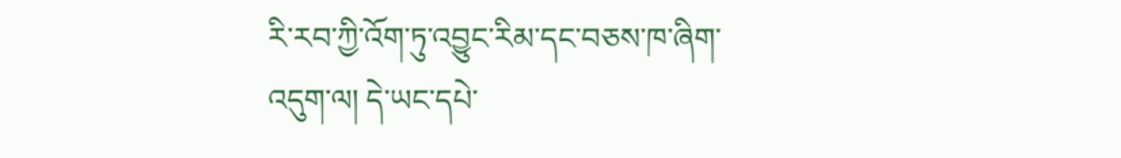རི་རབ་ཀྱི་འོག་ཏུ་འབྱུང་རིམ་དང་བཅས་ཁ་ཞིག་འདུག་ལ། དེ་ཡང་དཔེ་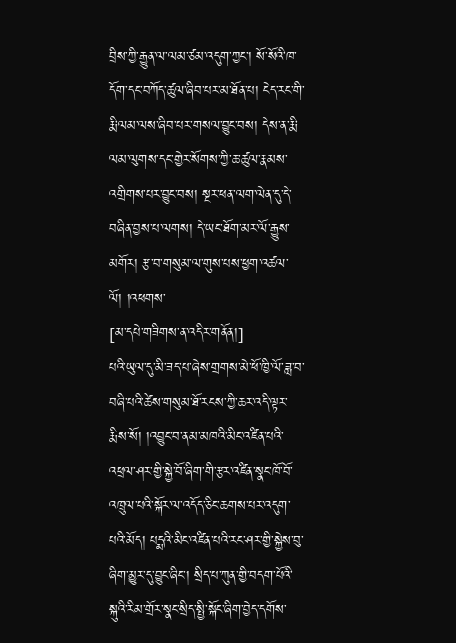བྲིས་ཀྱི་རྒྱུན་ལ་ལམ་ཙམ་འདུག་ཀྱང་། སོ་སོའི་ཁ་དོག་དང་བཀོད་ཚུལ་ཞིབ་པར་མ་ཐོན་པ། ངེད་རང་གི་རྨི་ལམ་ལས་ཞིབ་པར་གསལ་བྱུང་བས། དེས་ན་རྨི་ལམ་ལུགས་དང་གྱེར་སོགས་ཀྱི་ཆ་ཚུལ་རྣམས་འགྲིགས་པར་བྱུང་བས། སྔར་ཕན་ལག་ལེན་དུ་དེ་བཞིན་བྱས་པ་ལགས། དེ་ཡང་ཐོག་མར་ལོ་རྒྱུས་མགོར། རྩ་བ་གསུམ་ལ་གུས་པས་ཕྱག་འཚལ་ལོ། །འཕགས་
[མ་དཔེ་གཟིགས་ན་འདིར་གནོན།]
པའི་ཡུལ་དུ་མི་ཟད་པ་ཞེས་གྲགས་མེ་ཕོ་ཁྱི་ལོ་ཟླ་བ་བཞི་པའི་ཚེས་གསུམ་ཐོ་རངས་ཀྱི་ཆར་འདི་ལྟར་རྨིས་སོ། །འབྱུང་བ་ནམ་མཁའི་མིང་འཛིན་པའི་འཕྲལ་ཤར་གྱི་སྐྱེ་བོ་ཞིག་གི་རྩར་འཛིན་སྣང་ཁོ་བོ་འཁྲུལ་པའི་སྐོར་ལ་འདོད་ཅིང་ཆགས་པར་འདུག་པའི་མོད། པདྨའི་མིང་འཛིན་པའི་རང་ཤར་གྱི་སྐྱེས་བུ་ཞིག་མྱུར་དུ་བྱུང་ཞིང་། སྲིད་པ་ཀུན་གྱི་བདག་པོའི་སྐུའི་རིམ་གྲོར་སྣང་སྲིད་སྤྱི་སྐོང་ཞིག་བྱེད་དགོས་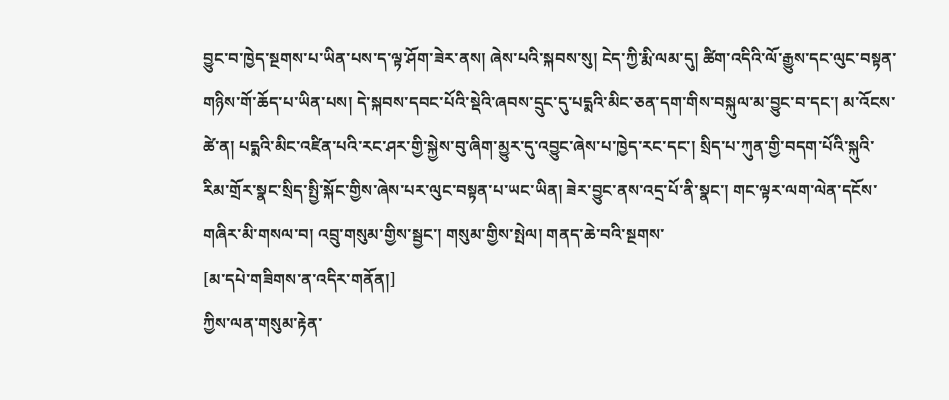བྱུང་བ་ཁྱེད་སྔགས་པ་ཡིན་པས་ད་ལྟ་ཤོག་ཟེར་ནས། ཞེས་པའི་སྐབས་སུ། ངེད་ཀྱི་རྨི་ལམ་དུ། ཚིག་འདིའི་ལོ་རྒྱུས་དང་ལུང་བསྟན་གཉིས་གོ་ཆོད་པ་ཡིན་པས། དེ་སྐབས་དབང་པོའི་སྡེའི་ཞབས་དྲུང་དུ་པདྨའི་མིང་ཅན་དག་གིས་བསྐུལ་མ་བྱུང་བ་དང་། མ་འོངས་ཚེ་ན། པདྨའི་མིང་འཛིན་པའི་རང་ཤར་གྱི་སྐྱེས་བུ་ཞིག་མྱུར་དུ་འབྱུང་ཞེས་པ་ཁྱེད་རང་དང་། སྲིད་པ་ཀུན་གྱི་བདག་པོའི་སྐུའི་རིམ་གྲོར་སྣང་སྲིད་སྤྱི་སྐོང་གྱིས་ཞེས་པར་ལུང་བསྟན་པ་ཡང་ཡིན། ཟེར་བྱུང་ནས་འདྲ་པོ་ནི་སྣང་། གང་ལྟར་ལག་ལེན་དངོས་གཞིར་མི་གསལ་བ། འབྲུ་གསུམ་གྱིས་སྦྱང་། གསུམ་གྱིས་སྤེལ། གནད་ཆེ་བའི་སྔགས་
[མ་དཔེ་གཟིགས་ན་འདིར་གནོན།]
ཀྱིས་ལན་གསུམ་རྟེན་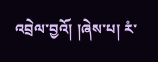འབྲེལ་བྱའོ། །ཞེས་པ། རཾ་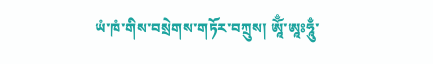ཡཾ་ཁཾ་གིས་བསྲེགས་གཏོར་བཀྲུས། ཨཱོྃ་ཨཱཿཧཱུྃ་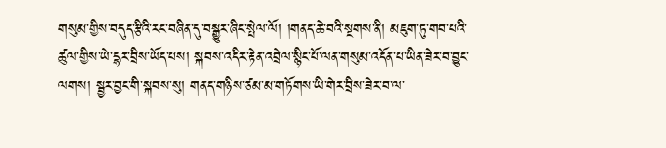གསུམ་གྱིས་བདུད་རྩིའི་རང་བཞིན་དུ་བསྒྱུར་ཞིང་སྤེལ་ལོ། །གནད་ཆེ་བའི་སྔགས་ནི། མཇུག་ཏུ་གབ་པའི་ཚུལ་གྱིས་ཡེ་དྷར་བྲིས་ཡོད་པས། སྐབས་འདིར་རྟེན་འབྲེལ་སྙིང་པོ་ལན་གསུམ་འདོན་པ་ཡིན་ཟེར་བ་བྱུང་ལགས། སྦྱར་བྱང་གི་སྐབས་སུ། གནད་གཉིས་ཙམ་མ་གཏོགས་ཡི་གེར་བྲིས་ཟེར་བ་ལ་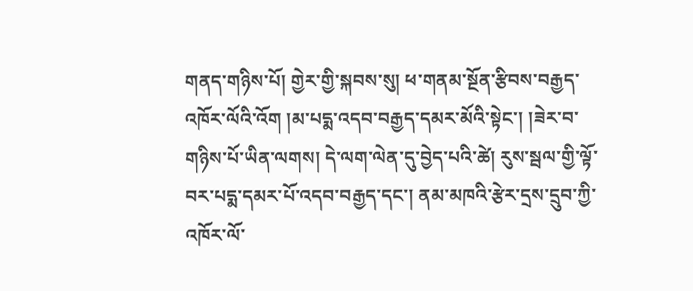གནད་གཉིས་པོ། གྱེར་གྱི་སྐབས་སུ། ཕ་གནམ་སྔོན་རྩིབས་བརྒྱད་འཁོར་ལོའི་འོག །མ་པདྨ་འདབ་བརྒྱད་དམར་མོའི་སྟེང་། །ཟེར་བ་གཉིས་པོ་ཡིན་ལགས། དེ་ལག་ལེན་དུ་བྱེད་པའི་ཚེ། རུས་སྦལ་གྱི་ལྟོ་བར་པདྨ་དམར་པོ་འདབ་བརྒྱད་དང་། ནམ་མཁའི་རྩེར་དྲས་དྲུབ་ཀྱི་འཁོར་ལོ་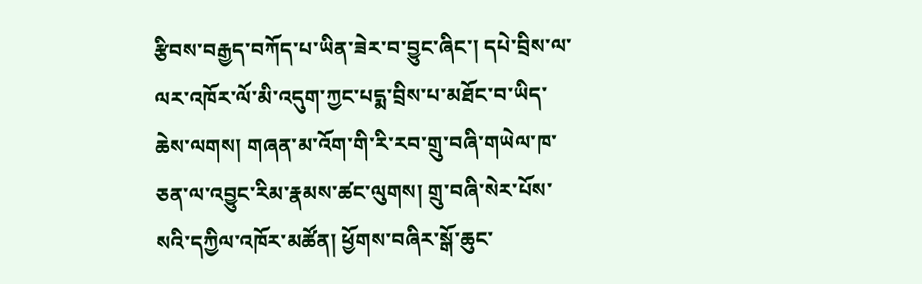རྩིབས་བརྒྱད་བཀོད་པ་ཡིན་ཟེར་བ་བྱུང་ཞིང་། དཔེ་བྲིས་ལ་ལར་འཁོར་ལོ་མི་འདུག་ཀྱང་པདྨ་བྲིས་པ་མཐོང་བ་ཡིད་ཆེས་ལགས། གཞན་མ་འོག་གི་རི་རབ་གྲུ་བཞི་གཡེལ་ཁ་ཅན་ལ་འབྱུང་རིམ་རྣམས་ཚང་ལུགས། གྲུ་བཞི་སེར་པོས་སའི་དཀྱིལ་འཁོར་མཚོན། ཕྱོགས་བཞིར་སྒོ་ཆུང་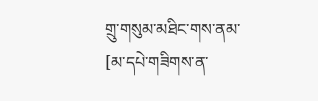གྲུ་གསུམ་མཐིང་གས་ནམ་
[མ་དཔེ་གཟིགས་ན་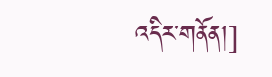འདིར་གནོན།]